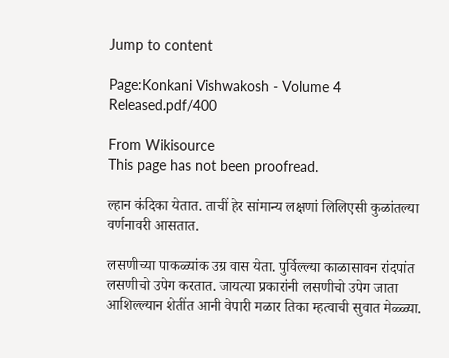Jump to content

Page:Konkani Vishwakosh - Volume 4 Released.pdf/400

From Wikisource
This page has not been proofread.

ल्हान कंदिका येतात. ताचीं हेर सांमान्य लक्षणां लिलिएसी कुळांतल्या वर्णनावरी आसतात.

लसणीच्या पाकळ्यांक उग्र वास येता. पुर्विल्ल्या काळासावन रांदपांत लसणीचो उपेग करतात. जायत्या प्रकारांनी लसणीचो उपेग जाता आशिल्ल्यान शेतींत आनी वेपारी मळार तिका म्हत्वाची सुवात मेळ्ळ्या.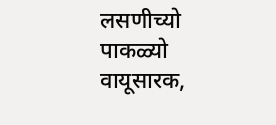लसणीच्यो पाकळ्यो वायूसारक,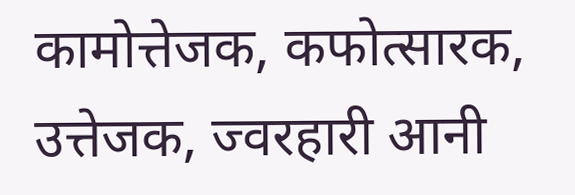कामोत्तेजक, कफोत्सारक, उत्तेजक, ज्वरहारी आनी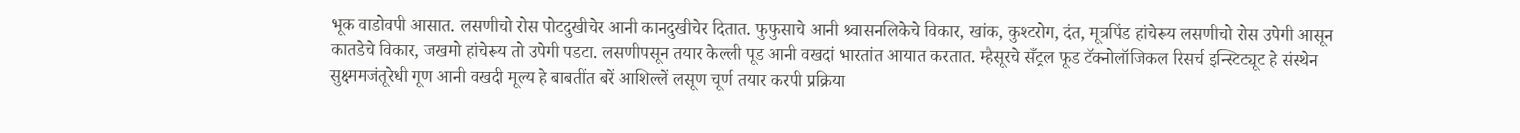भूक वाडोवपी आसात. लसणीचो रोस पोटदुखीचेर आनी कानदुखीचेर दितात. फुफुसाचे आनी श्र्वासनलिकेचे विकार, खांक, कुश्टरोग, दंत, मूत्रपिंड हांचेरूय लसणीचो रोस उपेगी आसून कातडेचे विकार, जखमो हांचेरूय तो उपेगी पडटा. लसणीपसून तयार केल्ली पूड आनी वखदां भारतांत आयात करतात. म्हैसूरचे सँट्रल फूड टॅक्नोलॉजिकल रिसर्च इन्स्टिट्यूट हे संस्थेन सुक्ष्ममजंतूरेधी गूण आनी वखदी मूल्य हे बाबतींत बरें आशिल्लें लसूण चूर्ण तयार करपी प्रक्रिया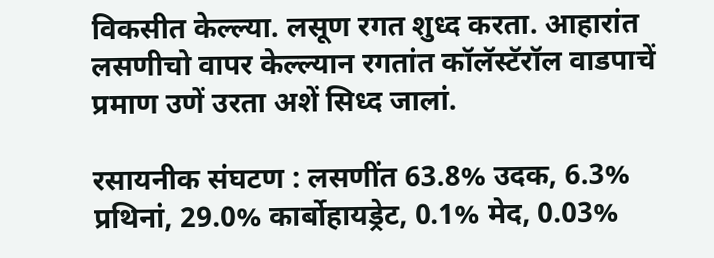विकसीत केल्ल्या. लसूण रगत शुध्द करता. आहारांत लसणीचो वापर केल्ल्यान रगतांत कॉलॅस्टॅरॉल वाडपाचें प्रमाण उणें उरता अशें सिध्द जालां.

रसायनीक संघटण : लसणींत 63.8% उदक, 6.3% प्रथिनां, 29.0% कार्बोहायड्रेट, 0.1% मेद, 0.03%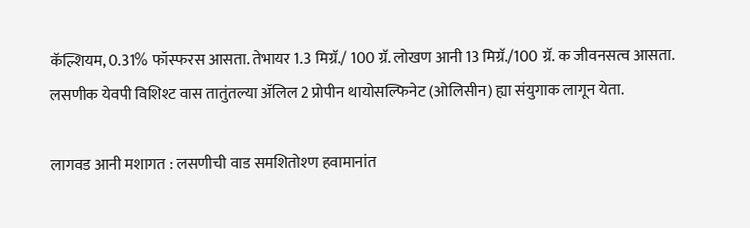कॅल्शियम, 0.31% फॉस्फरस आसता. तेभायर 1.3 मिग्रॅ./ 100 ग्रॅ. लोखण आनी 13 मिग्रॅ./100 ग्रॅ. क जीवनसत्व आसता. लसणीक येवपी विशिश्ट वास तातुंतल्या ॲलिल 2 प्रोपीन थायोसल्फिनेट (ओलिसीन) ह्या संयुगाक लागून येता.

लागवड आनी मशागत : लसणीची वाड समशितोश्ण हवामानांत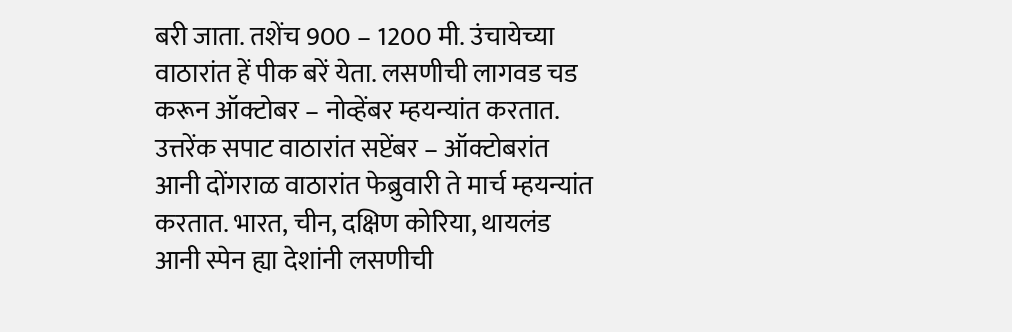बरी जाता. तशेंच 900 – 1200 मी. उंचायेच्या वाठारांत हें पीक बरें येता. लसणीची लागवड चड करून ऑक्टोबर – नोव्हेंबर म्हयन्यांत करतात. उत्तरेंक सपाट वाठारांत सप्टेंबर – ऑक्टोबरांत आनी दोंगराळ वाठारांत फेब्रुवारी ते मार्च म्हयन्यांत करतात. भारत, चीन, दक्षिण कोरिया, थायलंड आनी स्पेन ह्या देशांनी लसणीची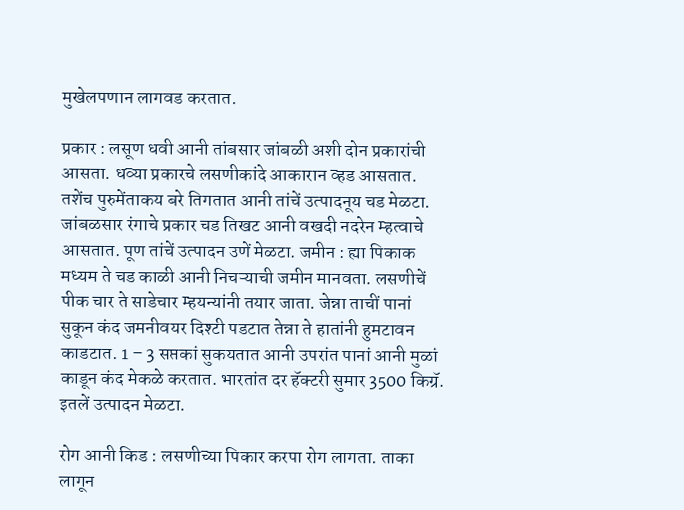मुखेलपणान लागवड करतात.

प्रकार : लसूण धवी आनी तांबसार जांबळी अशी दोन प्रकारांची आसता. धव्या प्रकारचे लसणीकांदे आकारान व्हड आसतात. तशेंच पुरुमेंताकय बरे तिगतात आनी तांचें उत्पादनूय चड मेळटा. जांबळसार रंगाचे प्रकार चड तिखट आनी वखदी नदरेन म्हत्वाचे आसतात. पूण तांचें उत्पादन उणें मेळटा. जमीन : ह्या पिकाक मध्यम ते चड काळी आनी निचऱ्याची जमीन मानवता. लसणीचें पीक चार ते साडेचार म्हयन्यांनी तयार जाता. जेन्ना ताचीं पानां सुकून कंद जमनीवयर दिश्टी पडटात तेन्ना ते हातांनी हुमटावन काडटात. 1 – 3 सप्तकां सुकयतात आनी उपरांत पानां आनी मुळां काडून कंद मेकळे करतात. भारतांत दर हॅक्टरी सुमार 3500 किग्रॅ. इतलें उत्पादन मेळटा.

रोग आनी किड : लसणीच्या पिकार करपा रोग लागता. ताका लागून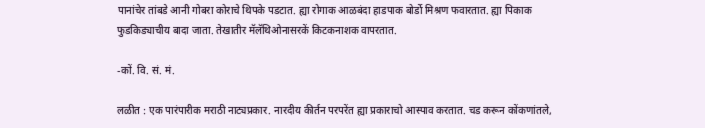पानांचेर तांबडे आनी गोबरा कोराचे थिपके पडटात. ह्या रोगाक आळबंदा हाडपाक बोर्डो मिश्रण फवारतात. ह्या पिकाक फुडकिड्याचीय बादा जाता. तेखातीर मॅलॅथिओनासरकें किटकनाशक वापरतात.

-कों. वि. सं. मं.

लळीत : एक पारंपारीक मराठी नाट्यप्रकार. नारदीय कीर्तन परपरेंत ह्या प्रकाराचो आस्पाव करतात. चड करून कोंकणांतले,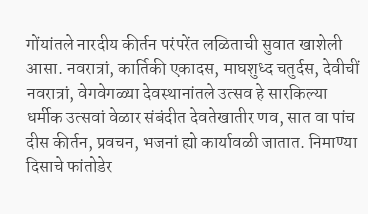गोंयांतले नारदीय कीर्तन परंपरेंत लळिताची सुवात खाशेली आसा. नवरात्रां, कार्तिकी एकादस, माघशुध्द चतुर्दस, देवीचीं नवरात्रां, वेगवेगळ्या देवस्थानांतले उत्सव हे सारकिल्या धर्मीक उत्सवां वेळार संबंदीत देवतेखातीर णव, सात वा पांच दीस कीर्तन, प्रवचन, भजनां ह्यो कार्यावळी जातात. निमाण्या दिसाचे फांतोडेर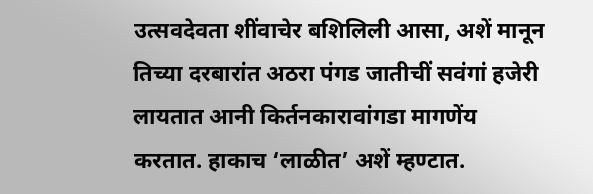उत्सवदेवता शींवाचेर बशिलिली आसा, अशें मानून तिच्या दरबारांत अठरा पंगड जातीचीं सवंगां हजेरी लायतात आनी किर्तनकारावांगडा मागणेंय करतात. हाकाच ‘लाळीत’ अशें म्हण्टात.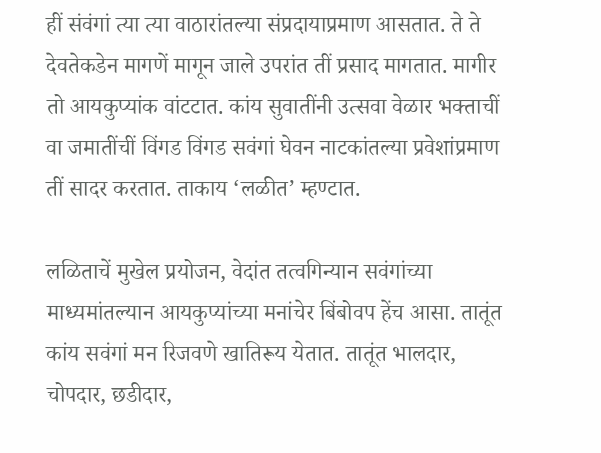हीं संवंगां त्या त्या वाठारांतल्या संप्रदायाप्रमाण आसतात. ते ते देवतेकडेन मागणें मागून जाले उपरांत तीं प्रसाद मागतात. मागीर तो आयकुप्यांक वांटटात. कांय सुवातींनी उत्सवा वेळार भक्ताचीं वा जमातींचीं विंगड विंगड सवंगां घेवन नाटकांतल्या प्रवेशांप्रमाण तीं सादर करतात. ताकाय ‘लळीत’ म्हण्टात.

लळिताचें मुखेल प्रयोजन, वेदांत तत्वगिन्यान सवंगांच्या माध्यमांतल्यान आयकुप्यांच्या मनांचेर बिंबोवप हेंच आसा. तातूंत कांय सवंगां मन रिजवणे खातिरूय येतात. तातूंत भालदार, चोपदार, छडीदार,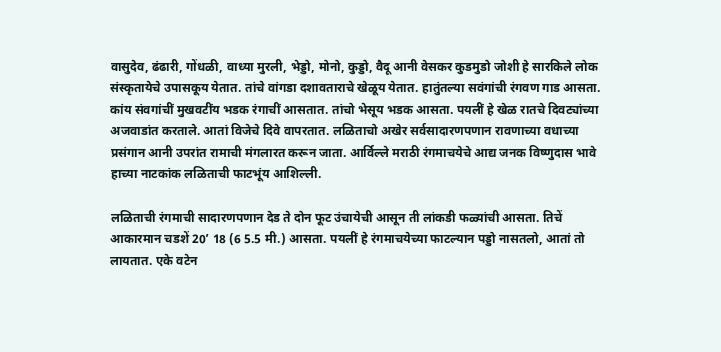वासुदेव, ढंढारी, गोंधळी, वाध्या मुरली, भेड्डो, मोनो, कुड्डो, वैदू आनी वेसकर कुडमुडो जोशी हे सारकिले लोक संस्कृतायेचे उपासकूय येतात. तांचे वांगडा दशावताराचे खेळूय येतात. हातुंतल्या सवंगांची रंगवण गाड आसता. कांय संवगांचीं मुखवटींय भडक रंगाचीं आसतात. तांचो भेसूय भडक आसता. पयलीं हे खेळ रातचे दिवट्यांच्या अजवाडांत करताले. आतां विजेचे दिवे वापरतात. लळिताचो अखेर सर्वसादारणपणान रावणाच्या वधाच्या प्रसंगान आनी उपरांत रामाची मंगलारत करून जाता. आर्विल्ले मराठी रंगमाचयेचे आद्य जनक विष्णुदास भावे हाच्या नाटकांक लळिताची फाटभूंय आशिल्ली.

लळिताची रंगमाची सादारणपणान देड ते दोन फूट उंचायेची आसून ती लांकडी फळ्यांची आसता. तिचें आकारमान चडशें 20’ 18 (6 5.5 मी.) आसता. पयलीं हे रंगमाचयेच्या फाटल्यान पड्डो नासतलो, आतां तो लायतात. एके वटेन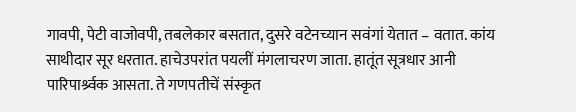गावपी, पेटी वाजोवपी, तबलेकार बसतात, दुसरे वटेनच्यान सवंगां येतात – वतात. कांय साथीदार सूर धरतात. हाचेउपरांत पयलीं मंगलाचरण जाता. हातूंत सूत्रधार आनी पारिपार्श्र्वक आसता. ते गणपतीचें संस्कृत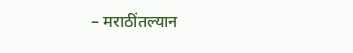– मराठींतल्यान